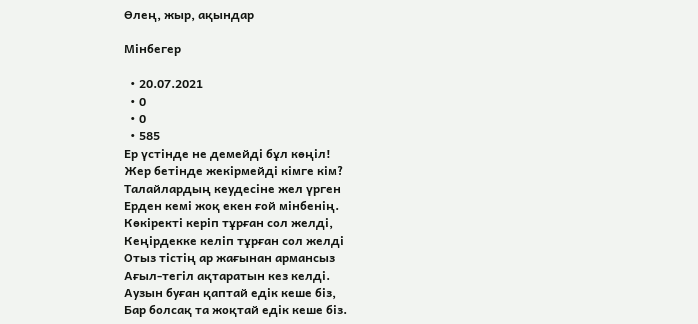Өлең, жыр, ақындар

Мінбегер

  • 20.07.2021
  • 0
  • 0
  • 585
Ер үстінде не демейді бұл көңіл!
Жер бетінде жекірмейді кімге кім?
Талайлардың кеудесіне жел үрген
Ерден кемі жоқ екен ғой мінбенің.
Көкіректі керіп тұрған сол желді,
Кеңірдекке келіп тұрған сол желді
Отыз тістің ар жағынан армансыз
Ағыл-тегіл ақтаратын кез келді.
Аузын буған қаптай едік кеше біз,
Бар болсақ та жоқтай едік кеше біз.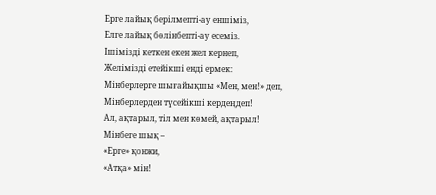Ерге лайық берілмепті-ау еншіміз,
Елге лайық бөлінбепті-ау есеміз.
Ішімізді кеткен екен жел кернеп,
Желімізді етейікші енді ермек:
Мінберлерге шығайықшы «Мен, мен!» деп,
Мінберлерден түсейікші кердеңдеп!
Ал, ақтарыл, тіл мен көмей, ақтарыл!
Мінбеге шық –
«Ерге» қонжи,
«Атқа» мін!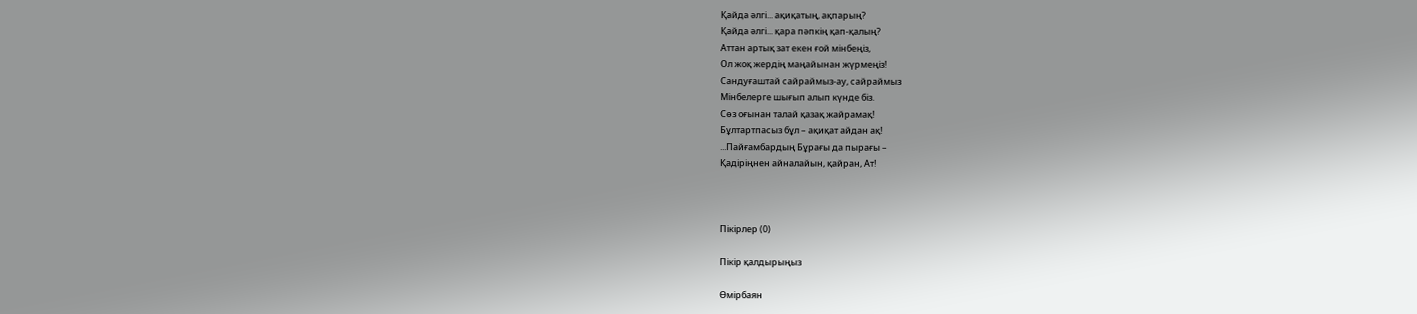Қайда əлгі... ақиқатың, ақпарың?
Қайда əлгі... қара пəпкің қап-қалың?
Аттан артық зат екен ғой мінбеңіз,
Ол жоқ жердің маңайынан жүрмеңіз!
Сандуғаштай сайраймыз-ау, сайраймыз
Мінбелерге шығып алып күнде біз.
Сөз оғынан талай қазақ жайрамақ!
Бұлтартпасыз бұл – ақиқат айдан ақ!
...Пайғамбардың Бұрағы да пырағы –
Қадіріңнен айналайын, қайран, Ат!



Пікірлер (0)

Пікір қалдырыңыз

Өмірбаян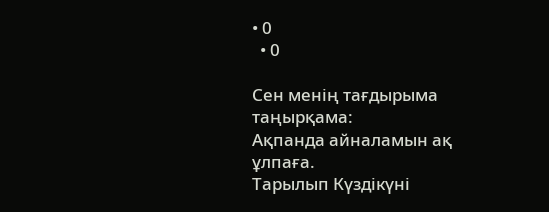• 0
  • 0

Сен менің тағдырыма таңырқама:
Ақпанда айналамын ақ ұлпаға.
Тарылып Күздікүні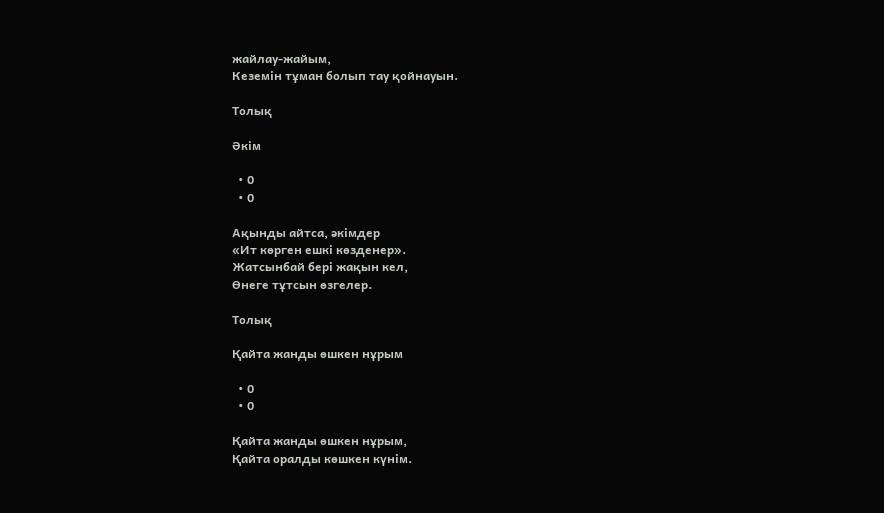жайлау-жайым,
Кеземін тұман болып тау қойнауын.

Толық

Әкім

  • 0
  • 0

Ақынды айтса, əкімдер
«Ит көрген ешкі көзденер».
Жатсынбай бері жақын кел,
Өнеге тұтсын өзгелер.

Толық

Қайта жанды өшкен нұрым

  • 0
  • 0

Қайта жанды өшкен нұрым,
Қайта оралды көшкен күнім.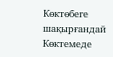Көктөбеге шақырғандай
Көктемеде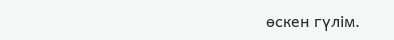өскен гүлім.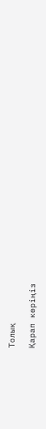Толық

Қарап көріңіз